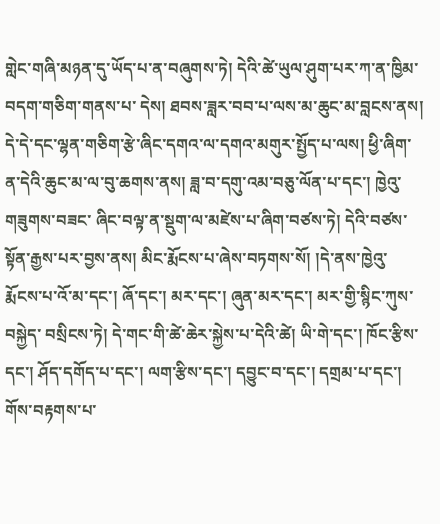གླེང་གཞི་མཉན་དུ་ཡོད་པ་ན་བཞུགས་ཏེ། དེའི་ཚེ་ཡུལ་ཤུག་པར་ཀ་ན་ཁྱིམ་བདག་གཅིག་གནས་པ་ དེས། ཐབས་ཟླར་བབ་པ་ལས་མ་ཆུང་མ་བླངས་ནས། དེ་དེ་དང་ལྷན་གཅིག་རྩེ་ཞིང་དགའ་ལ་དགའ་མགུར་སྤྱོད་པ་ལས། ཕྱི་ཞིག་ན་དེའི་ཆུང་མ་ལ་བུ་ཆགས་ནས། ཟླ་བ་དགུ་འམ་བཅུ་ལོན་པ་དང་། ཁྱེའུ་གཟུགས་བཟང་ ཞིང་བལྟ་ན་སྡུག་ལ་མཛེས་པ་ཞིག་བཙས་ཏེ། དེའི་བཙས་སྟོན་རྒྱས་པར་བྱས་ནས། མིང་རྨོངས་པ་ཞེས་བཏགས་སོ། །དེ་ནས་ཁྱེའུ་རྨོངས་པ་འོ་མ་དང་། ཞོ་དང་། མར་དང་། ཞུན་མར་དང་། མར་གྱི་སྙིང་ཀུས་བསྐྱེད་ བསྲིངས་ཏེ། དེ་གང་གི་ཚེ་ཆེར་སྐྱེས་པ་དེའི་ཚེ། ཡི་གེ་དང་། ཁོང་རྩིས་དང་། ཤོད་དགོད་པ་དང་། ལག་རྩིས་དང་། དབྱུང་བ་དང་། དགྲམ་པ་དང་། གོས་བརྟགས་པ་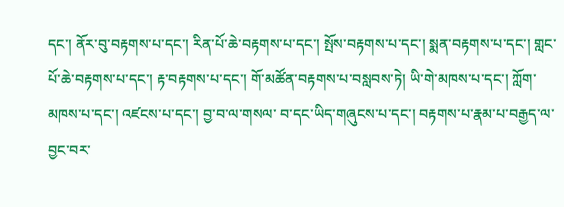དང་། ནོར་བུ་བརྟགས་པ་དང་། རིན་པོ་ཆེ་བརྟགས་པ་དང་། སྤོས་བརྟགས་པ་དང་། སྨན་བརྟགས་པ་དང་། གླང་པོ་ཆེ་བརྟགས་པ་དང་། རྟ་བརྟགས་པ་དང་། གོ་མཚོན་བརྟགས་པ་བསླབས་ཏེ། ཡི་གེ་མཁས་པ་དང་། ཀློག་མཁས་པ་དང་། འཛངས་པ་དང་། བྱ་བ་ལ་གསལ་ བ་དང་ཡིད་གཞུངས་པ་དང་། བརྟགས་པ་རྣམ་པ་བརྒྱད་ལ་བྱང་བར་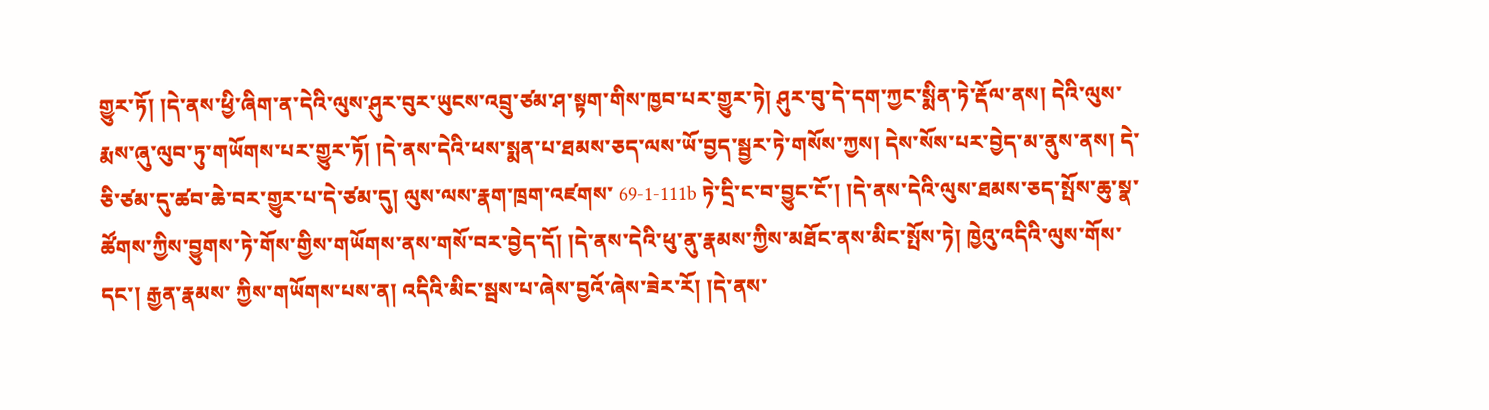གྱུར་ཏོ། །དེ་ནས་ཕྱི་ཞིག་ན་དེའི་ལུས་ཤུར་བུར་ཡུངས་འབྲུ་ཙམ་ཤ་སྟག་གིས་ཁྱབ་པར་གྱུར་ཏེ། ཤུར་བུ་དེ་དག་ཀྱང་སྨིན་ཏེ་རྡོལ་ནས། དེའི་ལུས་ རྨས་ཞུ་ལུབ་ཏུ་གཡོགས་པར་གྱུར་ཏོ། །དེ་ནས་དེའི་ཕས་སྨན་པ་ཐམས་ཅད་ལས་ཡོ་བྱད་སྦྱར་ཏེ་གསོས་ཀྱས། དེས་སོས་པར་བྱེད་མ་ནུས་ནས། དེ་ཅི་ཙམ་དུ་ཚབ་ཆེ་བར་གྱུར་པ་དེ་ཙམ་དུ། ལུས་ལས་རྣག་ཁྲག་འཛགས་ 69-1-111b ཏེ་དྲི་ང་བ་བྱུང་ངོ་། །དེ་ནས་དེའི་ལུས་ཐམས་ཅད་སྤོས་ཆུ་སྣ་ཚོགས་ཀྱིས་བྱུགས་ཏེ་གོས་གྱིས་གཡོགས་ནས་གསོ་བར་བྱེད་དོ། །དེ་ནས་དེའི་ཕུ་ནུ་རྣམས་ཀྱིས་མཐོང་ནས་མིང་སྤོས་ཏེ། ཁྱེའུ་འདིའི་ལུས་གོས་དང་། རྒྱན་རྣམས་ ཀྱིས་གཡོགས་པས་ན། འདིའི་མིང་སྦས་པ་ཞེས་བྱའོ་ཞེས་ཟེར་རོ། །དེ་ནས་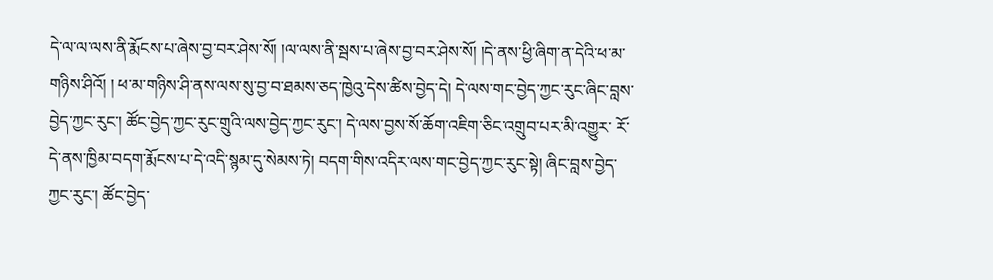དེ་ལ་ལ་ལས་ནི་རྨོངས་པ་ཞེས་བྱ་བར་ཤེས་སོ། །ལ་ལས་ནི་སྦས་པ་ཞེས་བྱ་བར་ཤེས་སོ། །དེ་ནས་ཕྱི་ཞིག་ན་དེའི་ཕ་མ་གཉིས་ཤིའོ། ། ཕ་མ་གཉིས་ཤི་ནས་ལས་སུ་བྱ་བ་ཐམས་ཅད་ཁྱེའུ་དེས་ཚིས་བྱེད་དེ། དེ་ལས་གང་བྱེད་ཀྱང་རུང་ཞིང་བླས་བྱེད་ཀྱང་རུང་། ཚོང་བྱེད་ཀྱང་རུང་གྲུའི་ལས་བྱེད་ཀྱང་རུང་། དེ་ལས་བྱས་སོ་ཆོག་འཇིག་ཅིང་འགྲུབ་པར་མི་འགྱུར་ རོ་དེ་ནས་ཁྱིམ་བདག་རྨོངས་པ་དེ་འདི་སྙམ་དུ་སེམས་ཏེ། བདག་གིས་འདིར་ལས་གང་བྱེད་ཀྱང་རུང་སྟེ། ཞིང་བླས་བྱེད་ཀྱང་རུང་། ཚོང་བྱེད་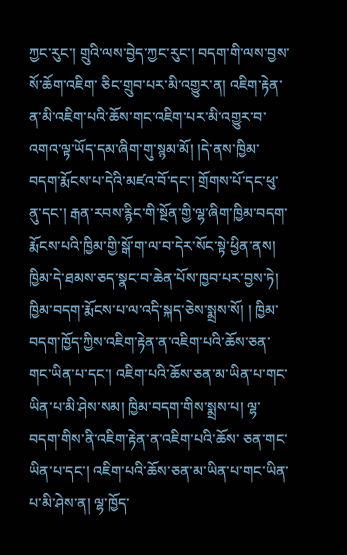ཀྱང་རུང་། གྲུའི་ལས་བྱེད་ཀྱང་རུང་། བདག་གི་ལས་བྱས་སོ་ཆོག་འཇིག་ ཅིང་གྲུབ་པར་མི་འགྱུར་ན། འཇིག་རྟེན་ན་མི་འཇིག་པའི་ཆོས་གང་འཇིག་པར་མི་འགྱུར་བ་འགའ་ལྟ་ཡོད་དམ་ཞིག་གུ་སྙམ་མོ། །དེ་ནས་ཁྱིམ་བདག་རྨོངས་པ་དེའི་མཛའ་བོ་དང་། གྲོགས་པོ་དང་ཕུ་ནུ་དང་། རྒན་རབས་རྙིང་གི་སྔོན་གྱི་ལྷ་ཞིག་ཁྱིམ་བདག་རྨོངས་པའི་ཁྱིམ་གྱི་སྒོ་ག་ལ་བ་དེར་སོང་སྟེ་ཕྱིན་ནས། ཁྱིམ་དེ་ཐམས་ཅད་སྣང་བ་ཆེན་པོས་ཁྱབ་པར་བྱས་ཏེ། ཁྱིམ་བདག་རྨོངས་པ་ལ་འདི་སྐད་ཅེས་སྨྲས་སོ། ། ཁྱིམ་བདག་ཁྱོད་ཀྱིས་འཇིག་རྟེན་ན་འཇིག་པའི་ཆོས་ཅན་གང་ཡིན་པ་དང་། འཇིག་པའི་ཆོས་ཅན་མ་ཡིན་པ་གང་ཡིན་པ་མི་ཤེས་སམ། ཁྱིམ་བདག་གིས་སྨྲས་པ། ལྷ་བདག་གིས་ནི་འཇིག་རྟེན་ན་འཇིག་པའི་ཆོས་ ཅན་གང་ཡིན་པ་དང་། འཇིག་པའི་ཆོས་ཅན་མ་ཡིན་པ་གང་ཡིན་པ་མི་ཤེས་ན། ལྷ་ཁྱོད་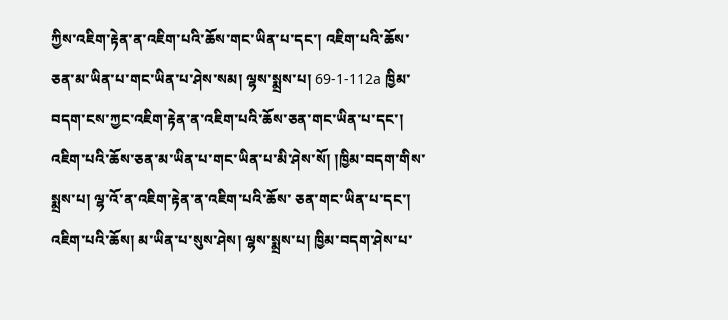ཀྱིས་འཇིག་རྟེན་ན་འཇིག་པའི་ཆོས་གང་ཡིན་པ་དང་། འཇིག་པའི་ཆོས་ཅན་མ་ཡིན་པ་གང་ཡིན་པ་ཤེས་སམ། ལྷས་སྨྲས་པ། 69-1-112a ཁྱིམ་བདག་ངས་ཀྱང་འཇིག་རྟེན་ན་འཇིག་པའི་ཆོས་ཅན་གང་ཡིན་པ་དང་། འཇིག་པའི་ཆོས་ཅན་མ་ཡིན་པ་གང་ཡིན་པ་མི་ཤེས་སོ། །ཁྱིམ་བདག་གིས་སྨྲས་པ། ལྷ་འོ་ན་འཇིག་རྟེན་ན་འཇིག་པའི་ཆོས་ ཅན་གང་ཡིན་པ་དང་། འཇིག་པའི་ཆོས། མ་ཡིན་པ་སུས་ཤེས། ལྷས་སྨྲས་པ། ཁྱིམ་བདག་ཤེས་པ་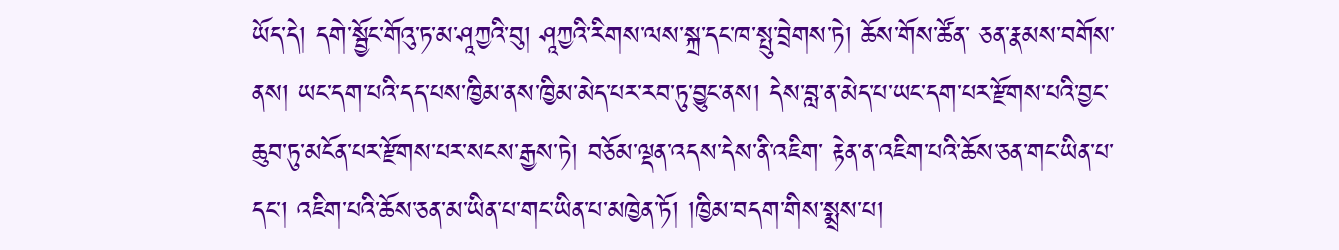ཡོད་དེ། དགེ་སྦྱོང་གོའུ་ཏ་མ་ཤཱཀྱའི་བུ། ཤཱཀྱའི་རིགས་ལས་སྐྲ་དང་ཁ་སྤུ་བྲེགས་ཏེ། ཆོས་གོས་ཚོན་ ཅན་རྣམས་བགོས་ནས། ཡང་དག་པའི་དད་པས་ཁྱིམ་ནས་ཁྱིམ་མེད་པར་རབ་ཏུ་བྱུང་ནས། དེས་བླ་ན་མེད་པ་ཡང་དག་པར་རྫོགས་པའི་བྱང་ཆུབ་ཏུ་མངོན་པར་རྫོགས་པར་སངས་རྒྱས་ཏེ། བཅོམ་ལྡན་འདས་དེས་ནི་འཇིག་ རྟེན་ན་འཇིག་པའི་ཆོས་ཅན་གང་ཡིན་པ་དང་། འཇིག་པའི་ཆོས་ཅན་མ་ཡིན་པ་གང་ཡིན་པ་མཁྱེན་ཏོ། །ཁྱིམ་བདག་གིས་སྨྲས་པ།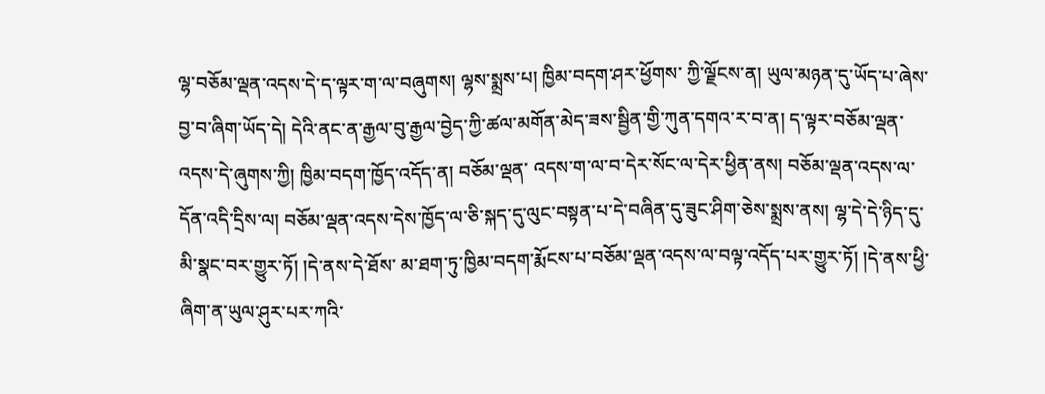ལྷ་བཅོམ་ལྡན་འདས་དེ་ད་ལྟར་ག་ལ་བཞུགས། ལྷས་སྨྲས་པ། ཁྱིམ་བདག་ཤར་ཕྱོགས་ ཀྱི་ལྗོངས་ན། ཡུལ་མཉན་དུ་ཡོད་པ་ཞེས་བྱ་བ་ཞིག་ཡོད་དེ། དེའི་ནང་ན་རྒྱལ་བུ་རྒྱལ་བྱེད་ཀྱི་ཚལ་མགོན་མེད་ཟས་སྦྱིན་གྱི་ཀུན་དགའ་ར་བ་ན། ད་ལྟར་བཅོམ་ལྡན་འདས་དེ་ཞུགས་ཀྱི། ཁྱིམ་བདག་ཁྱོད་འདོད་ན། བཅོམ་ལྡན་ འདས་ག་ལ་བ་དེར་སོང་ལ་དེར་ཕྱིན་ནས། བཅོམ་ལྡན་འདས་ལ་དོན་འདི་དྲིས་ལ། བཅོམ་ལྡན་འདས་དེས་ཁྱོད་ལ་ཅི་སྐད་དུ་ལུང་བསྟན་པ་དེ་བཞིན་དུ་ཟུང་ཤིག་ཅེས་སྨྲས་ནས། ལྷ་དེ་དེ་ཉིད་དུ་མི་སྣང་བར་གྱུར་ཏོ། །དེ་ནས་དེ་ཐོས་ མ་ཐག་ཏུ་ཁྱིམ་བདག་རྨོངས་པ་བཅོམ་ལྡན་འདས་ལ་བལྟ་འདོད་པར་གྱུར་ཏོ། །དེ་ནས་ཕྱི་ཞིག་ན་ཡུལ་ཤུར་པར་ཀའི་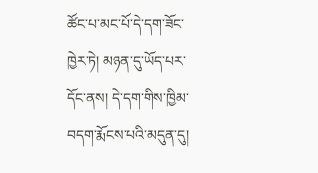ཚོང་པ་མང་པོ་དེ་དག་ཟོང་ཁྱེར་ཏེ། མཉན་དུ་ཡོད་པར་དོང་ནས། དེ་དག་གིས་ཁྱིམ་བདག་རྨོངས་པའི་མདུན་དུ།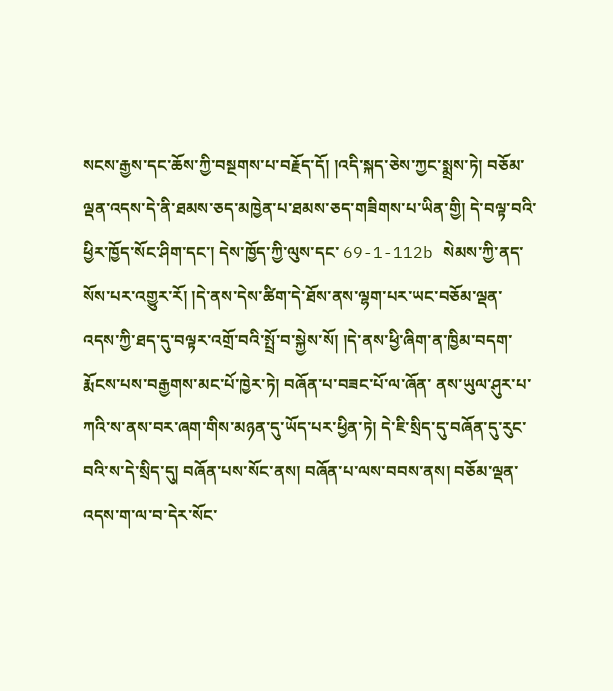སངས་རྒྱས་དང་ཆོས་ཀྱི་བསྔགས་པ་བརྗོད་དོ། །འདི་སྐད་ཅེས་ཀྱང་སྨྲས་ཏེ། བཅོམ་ལྡན་འདས་དེ་ནི་ཐམས་ཅད་མཁྱེན་པ་ཐམས་ཅད་གཟིགས་པ་ཡིན་གྱི། དེ་བལྟ་བའི་ཕྱིར་ཁྱོད་སོང་ཤིག་དང་། དེས་ཁྱོད་ཀྱི་ལུས་དང་ 69-1-112b སེམས་ཀྱི་ནད་སོས་པར་འགྱུར་རོ། །དེ་ནས་དེས་ཚིག་དེ་ཐོས་ནས་ལྷག་པར་ཡང་བཅོམ་ལྡན་འདས་ཀྱི་ཐད་དུ་བལྟར་འགྲོ་བའི་སྤྲོ་བ་སྐྱེས་སོ། །དེ་ནས་ཕྱི་ཞིག་ན་ཁྱིམ་བདག་རྨོངས་པས་བརྒྱགས་མང་པོ་ཁྱེར་ཏེ། བཞོན་པ་བཟང་པོ་ལ་ཞོན་ ནས་ཡུལ་ཤུར་པ་ཀའི་ས་ནས་བར་ཞག་གིས་མཉན་དུ་ཡོད་པར་ཕྱིན་ཏེ། དེ་ཇི་སྲིད་དུ་བཞོན་དུ་རུང་བའི་ས་དེ་སྲིད་དུ། བཞོན་པས་སོང་ནས། བཞོན་པ་ལས་བབས་ནས། བཅོམ་ལྡན་འདས་ག་ལ་བ་དེར་སོང་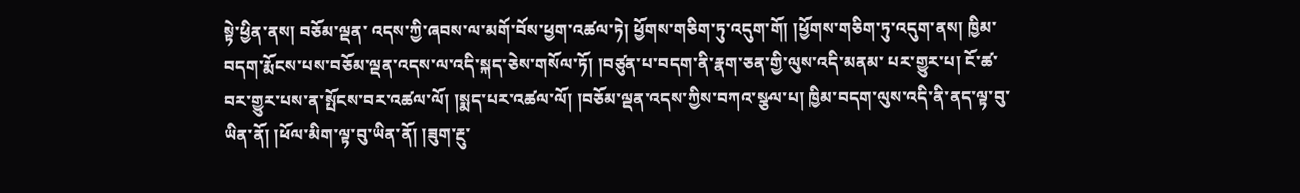སྟེ་ཕྱིན་ནས། བཅོམ་ལྡན་ འདས་ཀྱི་ཞབས་ལ་མགོ་བོས་ཕྱག་འཚལ་ཏེ། ཕྱོགས་གཅིག་ཏུ་འདུག་གོ། །ཕྱོགས་གཅིག་ཏུ་འདུག་ནས། ཁྱིམ་བདག་རྨོངས་པས་བཅོམ་ལྡན་འདས་ལ་འདི་སྐད་ཅེས་གསོལ་ཏོ། །བཙུན་པ་བདག་ནི་རྣག་ཅན་གྱི་ལུས་འདི་མནམ་ པར་གྱུར་པ། ངོ་ཚ་བར་གྱུར་པས་ན་སྤོངས་བར་འཚལ་ལོ། །སྨད་པར་འཚལ་ལོ། །བཅོམ་ལྡན་འདས་ཀྱིས་བཀའ་སྩལ་པ། ཁྱིམ་བདག་ལུས་འདི་ནི་ནད་ལྟ་བུ་ཡིན་ནོ། །ཕོལ་མིག་ལྟ་བུ་ཡིན་ནོ། །ཟུག་རྔུ་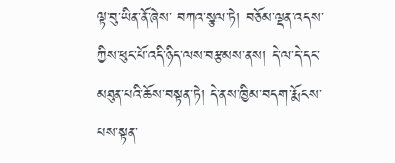ལྟ་བུ་ཡིན་ནོ་ཞེས་ བཀའ་སྩལ་ཏེ། བཅོམ་ལྡན་འདས་ཀྱིས་ཕུང་པོ་འདི་ཉིད་ལས་བརྩམས་ནས། དེ་ལ་དེ་དང་མཐུན་པའི་ཆོས་བསྟན་ཏེ། དེ་ནས་ཁྱིམ་བདག་རྨོངས་པས་སྟན་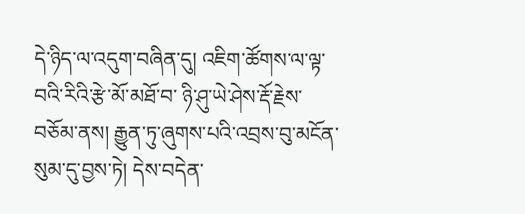དེ་ཉིད་ལ་འདུག་བཞིན་དུ། འཇིག་ཚོགས་ལ་ལྟ་བའི་རིའི་རྩེ་མོ་མཐོ་བ་ ཉི་ཤུ་ཡེ་ཤེས་རྡོ་རྗེས་བཅོམ་ནས། རྒྱུན་ཏུ་ཞུགས་པའི་འབྲས་བུ་མངོན་སུམ་དུ་བྱས་ཏེ། དེས་བདེན་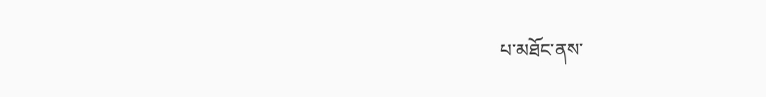པ་མཐོང་ནས་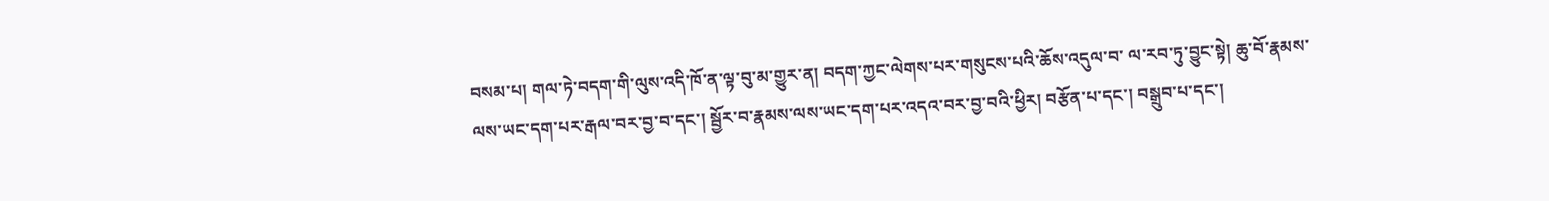བསམ་པ། གལ་ཏེ་བདག་གི་ལུས་འདི་ཁོ་ན་ལྟ་བུ་མ་གྱུར་ན། བདག་ཀྱང་ལེགས་པར་གསུངས་པའི་ཆོས་འདུལ་བ་ ལ་རབ་ཏུ་བྱུང་སྟེ། ཆུ་བོ་རྣམས་ལས་ཡང་དག་པར་རྒལ་བར་བྱ་བ་དང་། སྦྱོར་བ་རྣམས་ལས་ཡང་དག་པར་འདའ་བར་བྱ་བའི་ཕྱིར། བརྩོན་པ་དང་། བསྒྲུབ་པ་དང་།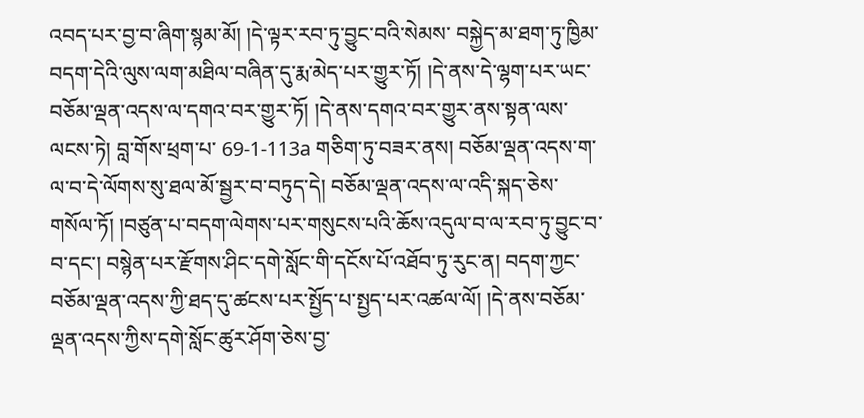འབད་པར་བྱ་བ་ཞིག་སྙམ་མོ། །དེ་ལྟར་རབ་ཏུ་བྱུང་བའི་སེམས་ བསྐྱེད་མ་ཐག་ཏུ་ཁྱིམ་བདག་དེའི་ལུས་ལག་མཐིལ་བཞིན་དུ་རྨ་མེད་པར་གྱུར་ཏོ། །དེ་ནས་དེ་ལྷག་པར་ཡང་བཅོམ་ལྡན་འདས་ལ་དགའ་བར་གྱུར་ཏོ། །དེ་ནས་དགའ་བར་གྱུར་ནས་སྟན་ལས་ལངས་ཏེ། བླ་གོས་ཕྲག་པ་ 69-1-113a གཅིག་ཏུ་བཟར་ནས། བཅོམ་ལྡན་འདས་ག་ལ་བ་དེ་ལོགས་སུ་ཐལ་མོ་སྦྱར་བ་བཏུད་དེ། བཅོམ་ལྡན་འདས་ལ་འདི་སྐད་ཅེས་གསོལ་ཏོ། །བཙུན་པ་བདག་ལེགས་པར་གསུངས་པའི་ཆོས་འདུལ་བ་ལ་རབ་ཏུ་བྱུང་བ་ བ་དང་། བསྙེན་པར་རྫོགས་ཤིང་དགེ་སློང་གི་དངོས་པོ་འཐོབ་ཏུ་རུང་ན། བདག་ཀྱང་བཅོམ་ལྡན་འདས་ཀྱི་ཐད་དུ་ཚངས་པར་སྤྱོད་པ་སྤྱད་པར་འཚལ་ལོ། །དེ་ནས་བཅོམ་ལྡན་འདས་ཀྱིས་དགེ་སློང་ཚུར་ཤོག་ཅེས་བྱ་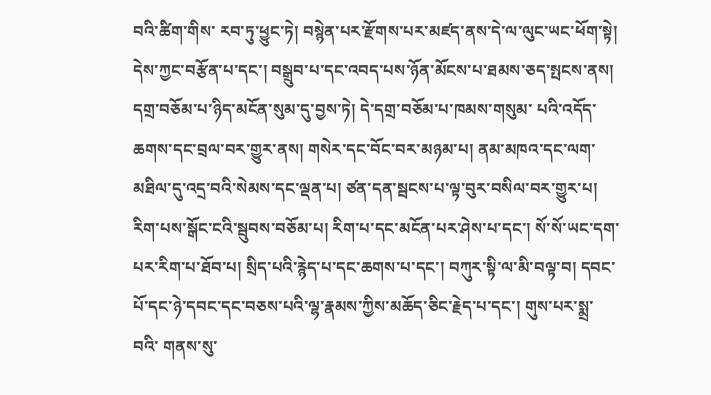བའི་ཚིག་གིས་ རབ་ཏུ་ཕྱུང་ཏེ། བསྙེན་པར་རྫོགས་པར་མཛད་ནས་དེ་ལ་ལུང་ཡང་ཕོག་སྟེ། དེས་ཀྱང་བརྩོན་པ་དང་། བསྒྲུབ་པ་དང་འབད་པས་ཉོན་མོངས་པ་ཐམས་ཅད་སྤངས་ནས། དགྲ་བཅོམ་པ་ཉིད་མངོན་སུམ་དུ་བྱས་ཏེ། དེ་དགྲ་བཅོམ་པ་ཁམས་གསུམ་ པའི་འདོད་ཆགས་དང་བྲལ་བར་གྱུར་ནས། གསེར་དང་བོང་བར་མཉམ་པ། ནམ་མཁའ་དང་ལག་མཐིལ་དུ་འདྲ་བའི་སེམས་དང་ལྡན་པ། ཙན་དན་སྦངས་པ་ལྟ་བུར་བསིལ་བར་གྱུར་པ། རིག་པས་སྒོང་ངའི་སྦུབས་བཅོམ་པ། རིག་པ་དང་མངོན་པར་ཤེས་པ་དང་། སོ་སོ་ཡང་དག་པར་རིག་པ་ཐོབ་པ། སྲིད་པའི་རྙེད་པ་དང་ཆགས་པ་དང་། བཀུར་སྟི་ལ་མི་བལྟ་བ། དབང་པོ་དང་ཉེ་དབང་དང་བཅས་པའི་ལྷ་རྣམས་ཀྱིས་མཆོད་ཅིང་རྗེད་པ་དང་། གུས་པར་སྨྲ་བའི་ གནས་སུ་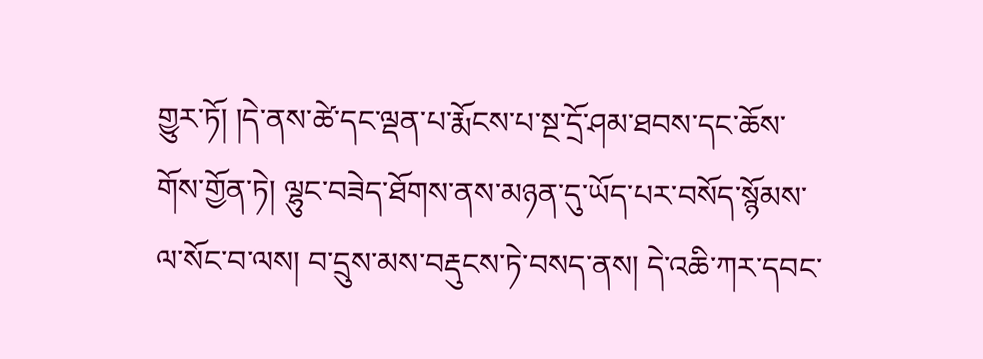གྱུར་ཏོ། །དེ་ནས་ཚེ་དང་ལྡན་པ་རྨོངས་པ་སྔ་དྲོ་ཤམ་ཐབས་དང་ཆོས་གོས་གྱོན་ཏེ། ལྷུང་བཟེད་ཐོགས་ནས་མཉན་དུ་ཡོད་པར་བསོད་སྙོམས་ལ་སོང་བ་ལས། བ་དྲུས་མས་བརྡུངས་ཏེ་བསད་ནས། དེ་འཆི་ཀར་དབང་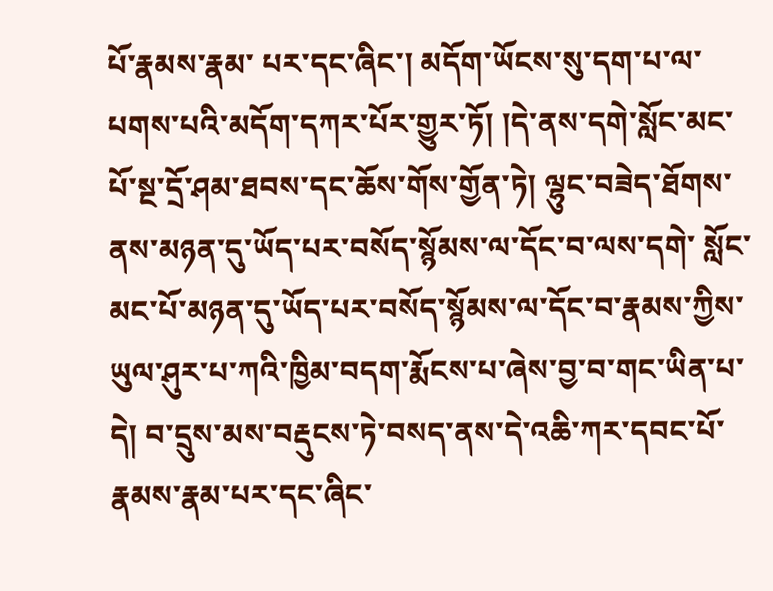པོ་རྣམས་རྣམ་ པར་དང་ཞིང་། མདོག་ཡོངས་སུ་དག་པ་ལ་པགས་པའི་མདོག་དཀར་པོར་གྱུར་ཏོ། །དེ་ནས་དགེ་སློང་མང་པོ་སྔ་དྲོ་ཤམ་ཐབས་དང་ཆོས་གོས་གྱོན་ཏེ། ལྷུང་བཟེད་ཐོགས་ནས་མཉན་དུ་ཡོད་པར་བསོད་སྙོམས་ལ་དོང་བ་ལས་དགེ་ སློང་མང་པོ་མཉན་དུ་ཡོད་པར་བསོད་སྙོམས་ལ་དོང་བ་རྣམས་ཀྱིས་ཡུལ་ཤུར་པ་ཀའི་ཁྱིམ་བདག་རྨོངས་པ་ཞེས་བྱ་བ་གང་ཡིན་པ་དེ། བ་དྲུས་མས་བརྡུངས་ཏེ་བསད་ནས་དེ་འཆི་ཀར་དབང་པོ་རྣམས་རྣམ་པར་དང་ཞིང་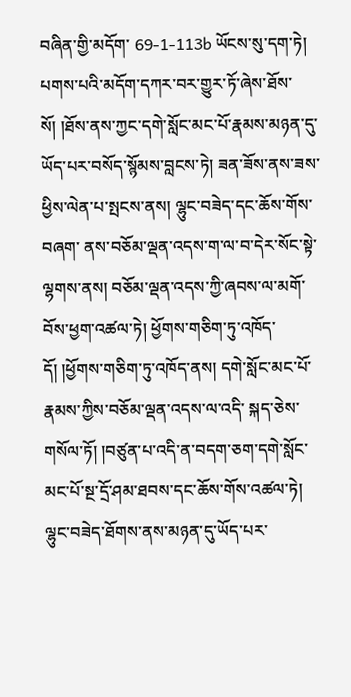བཞིན་གྱི་མདོག་ 69-1-113b ཡོངས་སུ་དག་ཏེ། པགས་པའི་མདོག་དཀར་བར་གྱུར་ཏོ་ཞེས་ཐོས་སོ། །ཐོས་ནས་ཀྱང་དགེ་སློང་མང་པོ་རྣམས་མཉན་དུ་ཡོད་པར་བསོད་སྙོམས་བླངས་ཏེ། ཟན་ཟོས་ནས་ཟས་ཕྱིས་ལེན་པ་སྤངས་ནས། ལྷུང་བཟེད་དང་ཆོས་གོས་བཞག་ ནས་བཅོམ་ལྡན་འདས་ག་ལ་བ་དེར་སོང་སྟེ་ལྷགས་ནས། བཅོམ་ལྡན་འདས་ཀྱི་ཞབས་ལ་མགོ་བོས་ཕྱག་འཚལ་ཏེ། ཕྱོགས་གཅིག་ཏུ་འཁོད་དོ། །ཕྱོགས་གཅིག་ཏུ་འཁོད་ནས། དགེ་སློང་མང་པོ་རྣམས་ཀྱིས་བཅོམ་ལྡན་འདས་ལ་འདི་ སྐད་ཅེས་གསོལ་ཏོ། །བཙུན་པ་འདི་ན་བདག་ཅག་དགེ་སློང་མང་པོ་སྔ་དྲོ་ཤམ་ཐབས་དང་ཆོས་གོས་འཚལ་ཏེ། ལྷུང་བཟེད་ཐོགས་ནས་མཉན་དུ་ཡོད་པར་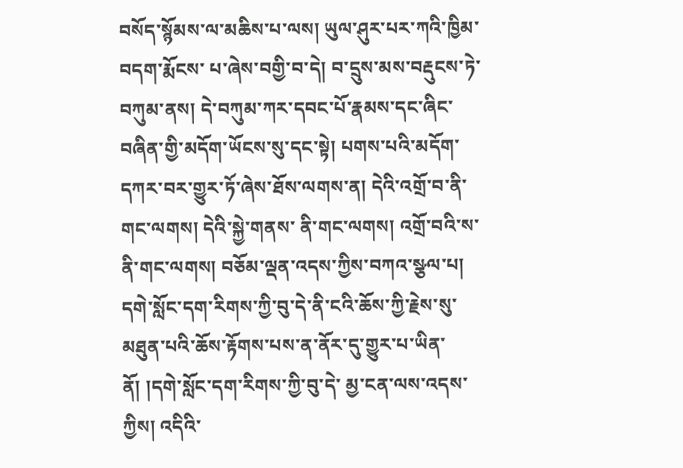བསོད་སྙོམས་ལ་མཆིས་པ་ལས། ཡུལ་ཤུར་པར་ཀའི་ཁྱིམ་བདག་རྨོངས་ པ་ཞེས་བགྱི་བ་དེ། བ་དྲུས་མས་བརྡུངས་ཏེ་བཀུམ་ནས། དེ་བཀུམ་ཀར་དབང་པོ་རྣམས་དང་ཞིང་བཞིན་གྱི་མདོག་ཡོངས་སུ་དང་སྟེ། པགས་པའི་མདོག་དཀར་བར་གྱུར་ཏོ་ཞེས་ཐོས་ལགས་ན། དེའི་འགྲོ་བ་ནི་གང་ལགས། དེའི་སྐྱེ་གནས་ ནི་གང་ལགས། འགྲོ་བའི་ས་ནི་གང་ལགས། བཅོམ་ལྡན་འདས་ཀྱིས་བཀའ་སྩལ་པ། དགེ་སློང་དག་རིགས་ཀྱི་བུ་དེ་ནི་ངའི་ཆོས་ཀྱི་རྗེས་སུ་མཐུན་པའི་ཆོས་རྟོགས་པས་ན་ནོར་དུ་གྱུར་པ་ཡིན་ནོ། །དགེ་སློང་དག་རིགས་ཀྱི་བུ་དེ་ མྱ་ངན་ལས་འདས་ཀྱིས། འདིའི་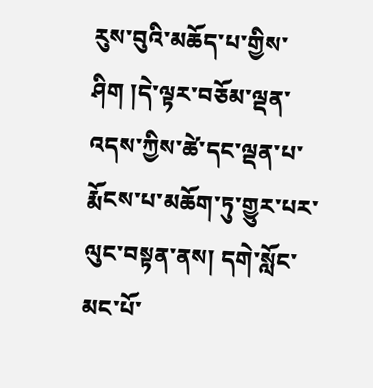རུས་བུའི་མཆོད་པ་གྱིས་ཤིག །དེ་ལྟར་བཅོམ་ལྡན་འདས་ཀྱིས་ཚེ་དང་ལྡན་པ་རྨོངས་པ་མཆོག་ཏུ་གྱུར་པར་ལུང་བསྟན་ནས། དགེ་སློང་མང་པོ་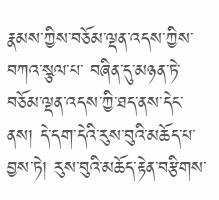རྣམས་ཀྱིས་བཅོམ་ལྡན་འདས་ཀྱིས་བཀའ་སྩལ་པ་ བཞིན་དུ་མཉན་ཏེ་བཅོམ་ལྡན་འདས་ཀྱི་ཐད་ནས་དེང་ནས། དེ་དག་དེའི་རུས་བུའི་མཆོད་པ་བྱས་ཏེ། རུས་བུའི་མཆོད་རྟེན་བརྩིགས་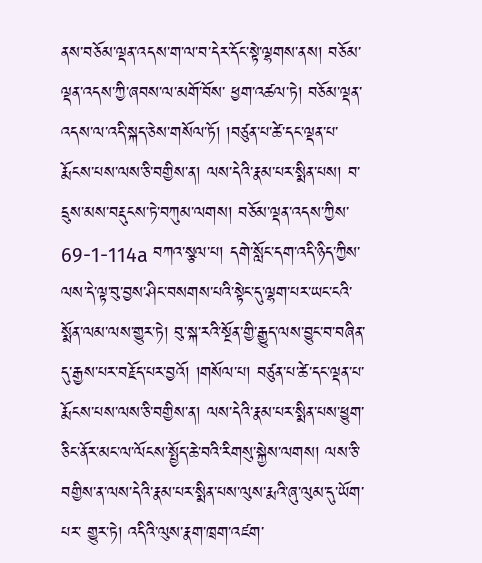ནས་བཅོམ་ལྡན་འདས་ག་ལ་བ་དེར་དོང་སྟེ་ལྷགས་ནས། བཅོམ་ལྡན་འདས་ཀྱི་ཞབས་ལ་མགོ་བོས་ ཕྱག་འཚལ་ཏེ། བཅོམ་ལྡན་འདས་ལ་འདི་སྐད་ཅེས་གསོལ་ཏོ། །བཙུན་པ་ཚེ་དང་ལྡན་པ་རྨོངས་པས་ལས་ཅི་བགྱིས་ན། ལས་དེའི་རྣམ་པར་སྨིན་པས། བ་དྲུས་མས་བརྡུངས་ཏེ་བཀུམ་ལགས། བཅོམ་ལྡན་འདས་ཀྱིས་ 69-1-114a བཀའ་སྩལ་པ། དགེ་སློང་དག་འདི་ཉིད་ཀྱིས་ལས་དེ་ལྟ་བུ་བྱས་ཤིང་བསགས་པའི་སྟེང་དུ་ལྷག་པར་ཡང་ངའི་སྨོན་ལམ་ལས་གྱུར་ཏེ། བུ་སྐ་རའི་སྔོན་གྱི་རྒྱུད་ལས་བྱུང་བ་བཞིན་དུ་རྒྱས་པར་བརྗོད་པར་བྱའོ། །གསོལ་པ། བཙུན་པ་ཚེ་དང་ལྡན་པ་རྨོངས་པས་ལས་ཅི་བགྱིས་ན། ལས་དེའི་རྣམ་པར་སྨིན་པས་ཕྱུག་ཅིང་ནོར་མང་ལ་ལོངས་སྤྱོད་ཆེ་བའི་རིགསུ་སྐྱེས་ལགས། ལས་ཅི་བགྱིས་ན་ལས་དེའི་རྣམ་པར་སྨིན་པས་ལུས་རྨའི་ཞུ་ལུམ་དུ་ཡོག་པར་ གྱུར་ཏེ། འདིའི་ལུས་རྣག་ཁྲག་འཛག་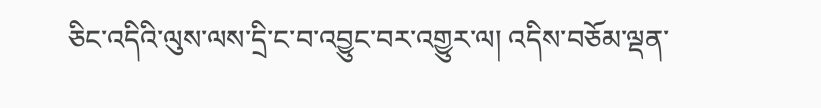ཅིང་འདིའི་ལུས་ལས་དྲི་ང་བ་འབྱུང་བར་འགྱུར་ལ། འདིས་བཅོམ་ལྡན་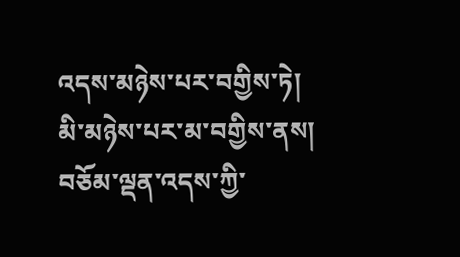འདས་མཉེས་པར་བགྱིས་ཏེ། མི་མཉེས་པར་མ་བགྱིས་ནས། བཅོམ་ལྡན་འདས་ཀྱི་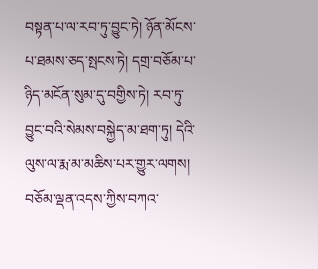བསྟན་པ་ལ་རབ་ཏུ་བྱུང་ཏེ། ཉོན་མོངས་པ་ཐམས་ཅད་སྤངས་ཏེ། དགྲ་བཅོམ་པ་ཉིད་མངོན་སུམ་དུ་བགྱིས་ཏེ། རབ་ཏུ་བྱུང་བའི་སེམས་བསྐྱེད་མ་ཐག་ཏུ། དེའི་ལུས་ལ་རྨ་མ་མཆིས་པར་གྱུར་ལགས། བཅོམ་ལྡན་འདས་ཀྱིས་བཀའ་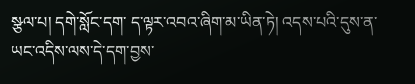སྩལ་པ། དགེ་སློང་དག་ ད་ལྟར་འབའ་ཞིག་མ་ཡིན་ཏེ། འདས་པའི་དུས་ན་ཡང་འདིས་ལས་དེ་དག་བྱས་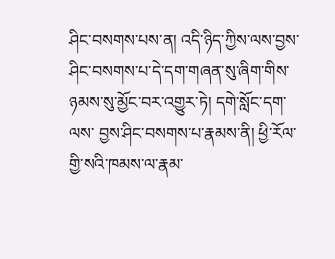ཤིང་བསགས་པས་ན། འདི་ཉིད་ཀྱིས་ལས་བྱས་ཤིང་བསགས་པ་དེ་དག་གཞན་སུ་ཞིག་གིས་ཉམས་སུ་མྱོང་བར་འགྱུར་ཏེ། དགེ་སློང་དག་ལས་ བྱས་ཤིང་བསགས་པ་རྣམས་ནི། ཕྱི་རོལ་གྱི་སའི་ཁམས་ལ་རྣམ་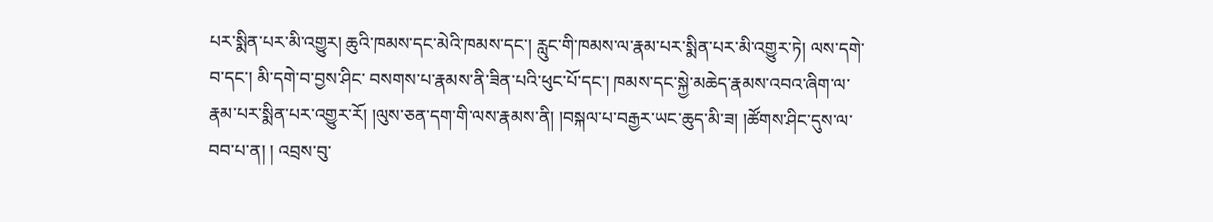པར་སྨིན་པར་མི་འགྱུར། ཆུའི་ཁམས་དང་མེའི་ཁམས་དང་། རླུང་གི་ཁམས་ལ་རྣམ་པར་སྨིན་པར་མི་འགྱུར་ཏེ། ལས་དགེ་བ་དང་། མི་དགེ་བ་བྱས་ཤིང་ བསགས་པ་རྣམས་ནི་ཟིན་པའི་ཕུང་པོ་དང་། ཁམས་དང་སྐྱེ་མཆེད་རྣམས་འབའ་ཞིག་ལ་རྣམ་པར་སྨིན་པར་འགྱུར་རོ། །ལུས་ཅན་དག་གི་ལས་རྣམས་ནི། །བསྐལ་པ་བརྒྱར་ཡང་ཆུད་མི་ཟ། །ཚོགས་ཤིང་དུས་ལ་བབ་པ་ན། ། འབྲས་བུ་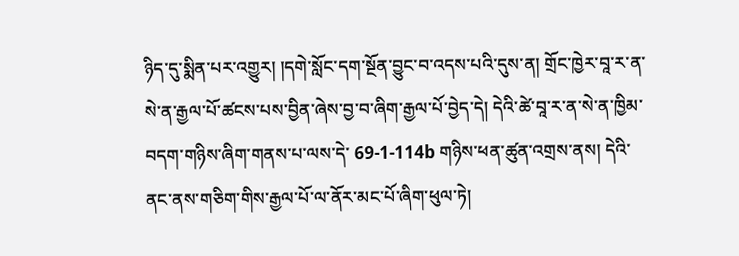ཉིད་དུ་སྨིན་པར་འགྱུར། །དགེ་སློང་དག་སྔོན་བྱུང་བ་འདས་པའི་དུས་ན། གྲོང་ཁྱེར་བཱ་ར་ན་སེ་ན་རྒྱལ་པོ་ཚངས་པས་བྱིན་ཞེས་བྱ་བ་ཞིག་རྒྱལ་པོ་བྱེད་དེ། དེའི་ཚེ་བཱ་ར་ན་སེ་ན་ཁྱིམ་བདག་གཉིས་ཞིག་གནས་པ་ལས་དེ་ 69-1-114b གཉིས་ཕན་ཚུན་འགྲས་ནས། དེའི་ནང་ནས་གཅིག་གིས་རྒྱལ་པོ་ལ་ནོར་མང་པོ་ཞིག་ཕུལ་ཏེ།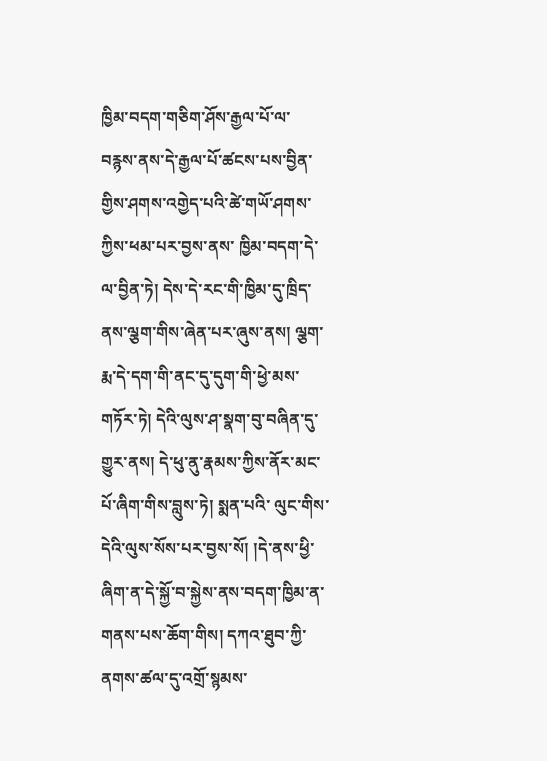ཁྱིམ་བདག་གཅིག་ཤོས་རྒྱལ་པོ་ལ་བརྙས་ནས་དེ་རྒྱལ་པོ་ཚངས་པས་བྱིན་གྱིས་ཤགས་འགྱེད་པའི་ཚེ་གཡོ་ཤགས་ཀྱིས་ཕམ་པར་བྱས་ནས་ ཁྱིམ་བདག་དེ་ལ་བྱིན་ཏེ། དེས་དེ་རང་གི་ཁྱིམ་དུ་ཁྲིད་ནས་ལྕག་གིས་ཞེན་པར་ཞུས་ནས། ལྕག་རྨ་དེ་དག་གི་ནང་དུ་དུག་གི་ཕྱེ་མས་གཏོར་ཏེ། དེའི་ལུས་ཤ་སྣག་བུ་བཞིན་དུ་གྱུར་ནས། དེ་ཕུ་ནུ་རྣམས་ཀྱིས་ནོར་མང་པོ་ཞིག་གིས་བླུས་ཏེ། སྨན་པའི་ ལུང་གིས་དེའི་ལུས་སོས་པར་བྱས་སོ། །དེ་ནས་ཕྱི་ཞིག་ན་དེ་སྐྱོ་བ་སྐྱེས་ནས་བདག་ཁྱིམ་ན་གནས་པས་ཆོག་གིས། དཀའ་ཐུབ་ཀྱི་ནགས་ཚལ་དུ་འགྲོ་སྙམས་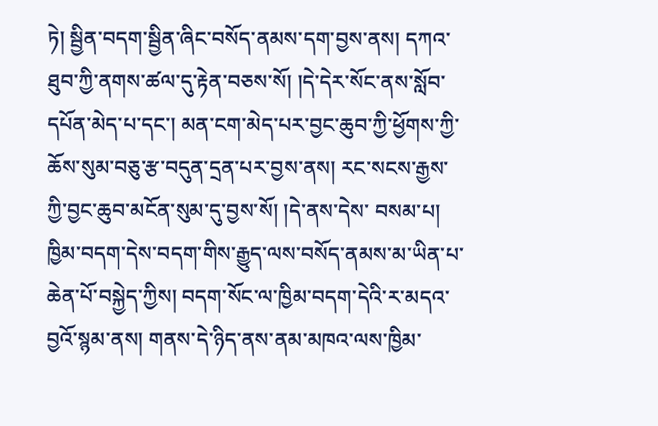ཏེ། སྦྱིན་བདག་སྦྱིན་ཞིང་བསོད་ནམས་དག་བྱས་ནས། དཀའ་ ཐུབ་ཀྱི་ནགས་ཚལ་དུ་རྟེན་བཅས་སོ། །དེ་དེར་སོང་ནས་སློབ་དཔོན་མེད་པ་དང་། མན་ངག་མེད་པར་བྱང་ཆུབ་ཀྱི་ཕྱོགས་ཀྱི་ཆོས་སུམ་བཅུ་རྩ་བདུན་དྲན་པར་བྱས་ནས། རང་སངས་རྒྱས་ཀྱི་བྱང་ཆུབ་མངོན་སུམ་དུ་བྱས་སོ། །དེ་ནས་དེས་ བསམ་པ། ཁྱིམ་བདག་དེས་བདག་གིས་རྒྱུད་ལས་བསོད་ནམས་མ་ཡིན་པ་ཆེན་པོ་བསྐྱེད་ཀྱིས། བདག་སོང་ལ་ཁྱིམ་བདག་དེའི་ར་མདའ་བྱའོ་སྙམ་ནས། གནས་དེ་ཉིད་ནས་ནམ་མཁའ་ལས་ཁྱིམ་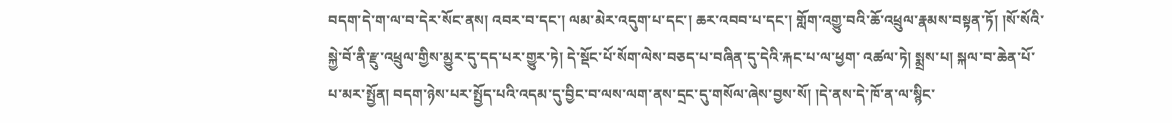བདག་དེ་ག་ལ་བ་དེར་སོང་ནས། འབར་བ་དང་། ལམ་མེར་འདུག་པ་དང་། ཆར་འབབ་པ་དང་། གློག་འགྱུ་བའི་ཆོ་འཕྲུལ་རྣམས་བསྟན་ཏོ། །སོ་སོའི་སྐྱེ་བོ་ནི་རྫུ་འཕྲུལ་གྱིས་མྱུར་དུ་དད་པར་གྱུར་ཏེ། དེ་སྡོང་པོ་སོག་ལེས་བཅད་པ་བཞིན་དུ་དེའི་རྐང་པ་ལ་ཕྱག་ འཚལ་ཏེ། སྨྲས་པ། སྐལ་བ་ཆེན་པོ་པ་མར་སྤྱོན། བདག་ཉེས་པར་སྤྱོད་པའི་འདམ་དུ་བྱིང་བ་ལས་ལག་ནས་དྲང་དུ་གསོལ་ཞེས་བྱས་སོ། །དེ་ནས་དེ་ཁོ་ན་ལ་སྙིང་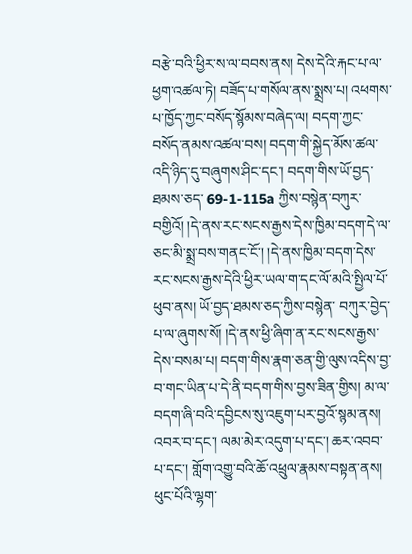བརྩེ་བའི་ཕྱིར་ས་ལ་བབས་ནས། དེས་དེའི་རྐང་པ་ལ་ ཕྱག་འཚལ་ཏེ། བཟོད་པ་གསོལ་ནས་སྨྲས་པ། འཕགས་པ་ཁྱོད་ཀྱང་བསོད་སྙོམས་བཞེད་ལ། བདག་ཀྱང་བསོད་ནམས་འཚལ་བས། བདག་གི་སྐྱེད་མོས་ཚལ་འདི་ཉིད་དུ་བཞུགས་ཤིང་དང་། བདག་གིས་ཡོ་བྱད་ཐམས་ཅད་ 69-1-115a ཀྱིས་བསྙེན་བཀུར་བགྱིའོ། །དེ་ནས་རང་སངས་རྒྱས་དེས་ཁྱིམ་བདག་དེ་ལ་ཅང་མི་སྨྲ་བས་གནང་ངོ་། །དེ་ནས་ཁྱིམ་བདག་དེས་རང་སངས་རྒྱས་དེའི་ཕྱིར་ཡལ་ག་དང་ལོ་མའི་སྤྱིལ་པོ་ཕུབ་ནས། ཡོ་བྱད་ཐམས་ཅད་ཀྱིས་བསྙེན་ བཀུར་བྱེད་པ་ལ་ཞུགས་སོ། །དེ་ནས་ཕྱི་ཞིག་ན་རང་སངས་རྒྱས་དེས་བསམ་པ། བདག་གིས་རྣག་ཅན་གྱི་ལུས་འདིས་བྱ་བ་གང་ཡིན་པ་དེ་ནི་བདག་གིས་བྱས་ཟིན་གྱིས། མ་ལ་བདག་ཞི་བའི་དབྱིངས་སུ་འཇུག་པར་བྱའོ་སྙམ་ནས། འབར་བ་དང་། ལམ་མེར་འདུག་པ་དང་། ཆར་འབབ་པ་དང་། གློག་འགྱུ་བའི་ཆོ་འཕྲུལ་རྣམས་བསྟན་ནས། ཕུང་པོའི་ལྷག་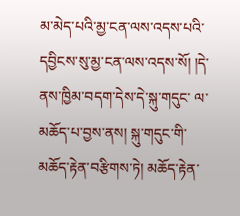མ་མེད་པའི་མྱ་ངན་ལས་འདས་པའི་དབྱིངས་སུ་མྱ་ངན་ལས་འདས་སོ། །དེ་ནས་ཁྱིམ་བདག་དེས་དེ་སྐུ་གདུང་ ལ་མཆོད་པ་བྱས་ནས། སྐུ་གདུང་གི་མཆོད་རྟེན་བརྩིགས་ཏེ། མཆོད་རྟེན་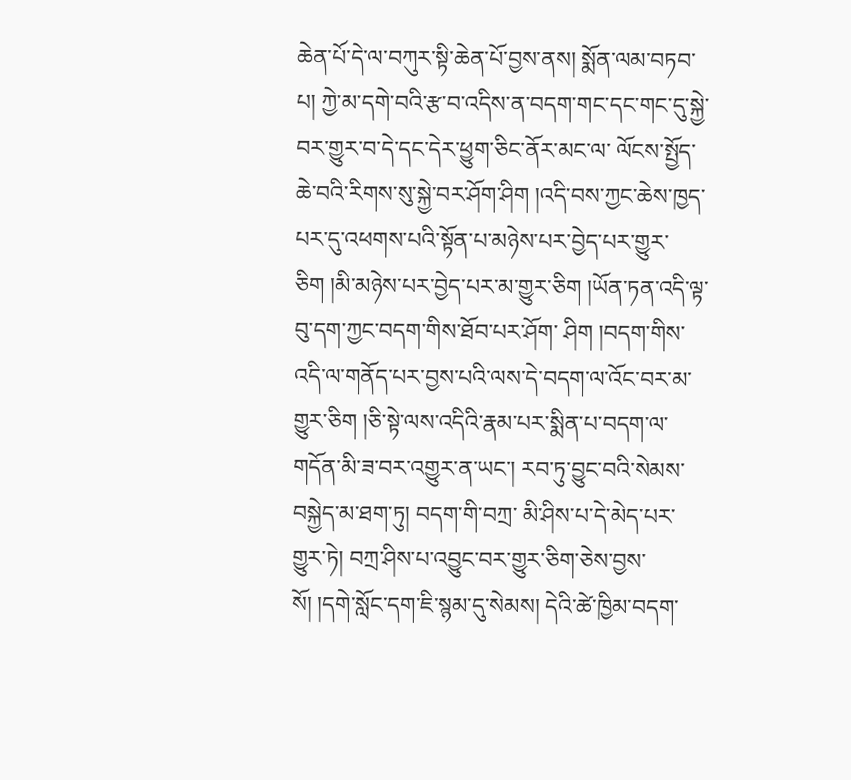ཆེན་པོ་དེ་ལ་བཀུར་སྟི་ཆེན་པོ་བྱས་ནས། སྨོན་ལམ་བཏབ་པ། ཀྱེ་མ་དགེ་བའི་རྩ་བ་འདིས་ན་བདག་གང་དང་གང་དུ་སྐྱེ་བར་གྱུར་བ་དེ་དང་དེར་ཕྱུག་ཅིང་ནོར་མང་ལ་ ལོངས་སྤྱོད་ཆེ་བའི་རིགས་སུ་སྐྱེ་བར་ཤོག་ཤིག །འདི་བས་ཀྱང་ཆེས་ཁྱད་པར་དུ་འཕགས་པའི་སྟོན་པ་མཉེས་པར་བྱེད་པར་གྱུར་ཅིག །མི་མཉེས་པར་བྱེད་པར་མ་གྱུར་ཅིག །ཡོན་ཏན་འདི་ལྟ་བུ་དག་ཀྱང་བདག་གིས་ཐོབ་པར་ཤོག་ ཤིག །བདག་གིས་འདི་ལ་གནོད་པར་བྱས་པའི་ལས་དེ་བདག་ལ་འོང་བར་མ་གྱུར་ཅིག །ཅི་སྟེ་ལས་འདིའི་རྣམ་པར་སྨིན་པ་བདག་ལ་གདོན་མི་ཟ་བར་འགྱུར་ན་ཡང་། རབ་ཏུ་བྱུང་བའི་སེམས་བསྐྱེད་མ་ཐག་ཏུ། བདག་གི་བཀྲ་ མི་ཤིས་པ་དེ་མེད་པར་གྱུར་ཏེ། བཀྲ་ཤིས་པ་འབྱུང་བར་གྱུར་ཅིག་ཅེས་བྱས་སོ། །དགེ་སློང་དག་ཇི་སྙམ་དུ་སེམས། དེའི་ཚེ་ཁྱིམ་བདག་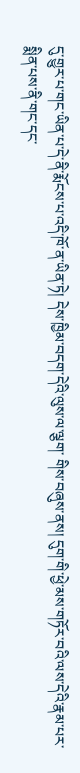དུ་གྱུར་པ་གང་ཡིན་པ་དེ་ནི་རྨོངས་པ་འདི་ཁོ་ན་ཡིན་ཏེ། དེས་ཁྱིམ་བདག་དེའི་ལུས་ལ་ལྕག་ གིས་བཞུས་ནས། དུག་གི་ཕྱེ་མས་གཏོར་བའི་ལས་དེའི་རྣམ་པར་སྨིན་པས་ནི་གང་དང་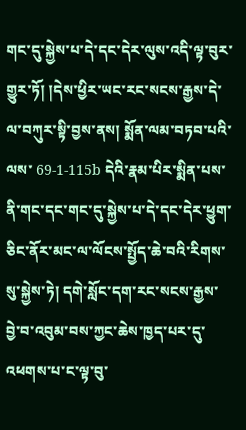གང་དུ་སྐྱེས་པ་དེ་དང་དེར་ལུས་འདི་ལྟ་བུར་གྱུར་ཏོ། །དེས་ཕྱིར་ཡང་རང་སངས་རྒྱས་དེ་ལ་བཀུར་སྟི་བྱས་ནས། སྨོན་ལམ་བཏབ་པའི་ལས་ 69-1-115b དེའི་རྣམ་པིར་སྨིན་པས་ནི་གང་དང་གང་དུ་སྐྱེས་པ་དེ་དང་དེར་ཕྱུག་ཅིང་ནོར་མང་ལ་ལོངས་སྤྱོད་ཆེ་བའི་རིགས་སུ་སྐྱེས་ཏེ། དགེ་སློང་དག་རང་སངས་རྒྱས་བྱེ་བ་འབུམ་བས་ཀྱང་ཆེས་ཁྱད་པར་དུ་འཕགས་པ་ང་ལྟ་བུ་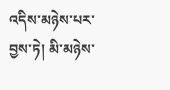འདིས་མཉེས་པར་བྱས་ཏེ། མི་མཉེས་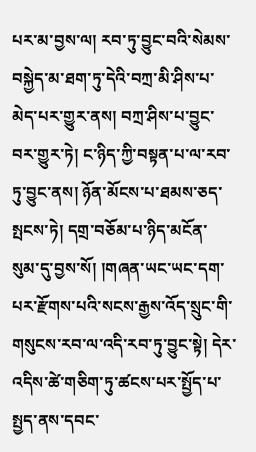པར་མ་བྱས་ལ། རབ་ཏུ་བྱུང་བའི་སེམས་བསྐྱེད་མ་ཐག་ཏུ་དེའི་བཀྲ་མི་ཤིས་པ་མེད་པར་གྱུར་ནས། བཀྲ་ཤིས་པ་བྱུང་བར་གྱུར་ཏེ། ང་ཉིད་ཀྱི་བསྟན་པ་ལ་རབ་ཏུ་བྱུང་ནས། ཉོན་མོངས་པ་ཐམས་ཅད་སྤངས་ཏེ། དགྲ་བཅོམ་པ་ཉིད་མངོན་ སུམ་དུ་བྱས་སོ། །གཞན་ཡང་ཡང་དག་པར་རྫོགས་པའི་སངས་རྒྱས་འོད་སྲུང་གི་གསུངས་རབ་ལ་འདི་རབ་ཏུ་བྱུང་སྟེ། དེར་འདིས་ཚེ་གཅིག་ཏུ་ཚངས་པར་སྤྱོད་པ་སྤྱད་ནས་དབང་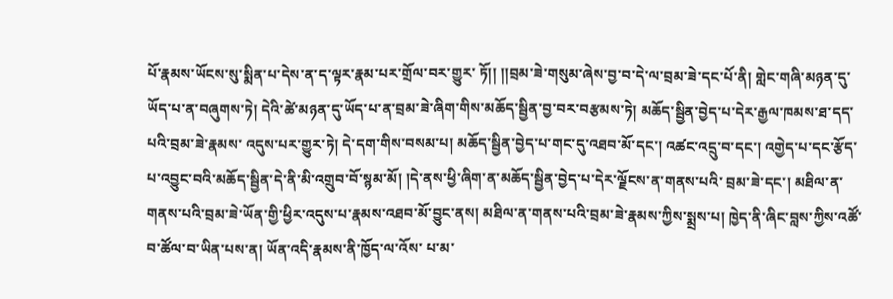པོ་རྣམས་ཡོངས་སུ་སྨིན་པ་དེས་ན་ད་ལྟར་རྣམ་པར་གྲོལ་བར་གྱུར་ ཏོ།། །།བྲམ་ཟེ་གསུམ་ཞེས་བྱ་བ་དེ་ལ་བྲམ་ཟེ་དང་པོ་ནི། གླེང་གཞི་མཉན་དུ་ཡོད་པ་ན་བཞུགས་ཏེ། དེའི་ཚེ་མཉན་དུ་ཡོད་པ་ན་བྲམ་ཟེ་ཞིག་གིས་མཆོད་སྦྱིན་བྱ་བར་བརྩམས་ཏེ། མཆོད་སྦྱིན་བྱེད་པ་དེར་རྒྱལ་ཁམས་ཐ་དད་པའི་བྲམ་ཟེ་རྣམས་ འདུས་པར་གྱུར་ཏེ། དེ་དག་གིས་བསམ་པ། མཆོད་སྦྱིན་བྱེད་པ་གང་དུ་འཐབ་མོ་དང་། འཚང་འདྲུ་བ་དང་། འགྱེད་པ་དང་རྩོད་པ་འབྱུང་བའི་མཆོད་སྦྱིན་དེ་ནི་མི་འགྲུབ་བོ་སྙམ་མོ། །དེ་ནས་ཕྱི་ཞིག་ན་མཆོད་སྦྱིན་བྱེད་པ་དེར་ལྗོངས་ན་གནས་པའི་ བྲམ་ཟེ་དང་། མཐིལ་ན་གནས་པའི་བྲམ་ཟེ་ཡོན་གྱི་ཕྱིར་འདུས་པ་རྣམས་འཐབ་མོ་བྱུང་ནས། མཐིལ་ན་གནས་པའི་བྲམ་ཟེ་རྣམས་ཀྱིས་སྨྲས་པ། ཁྱེད་ནི་ཞིང་བླས་ཀྱིས་འཚོ་བ་ཚོལ་བ་ཡིན་པས་ན། ཡོན་འདི་རྣམས་ནི་ཁྱོད་ལ་འོས་ པ་མ་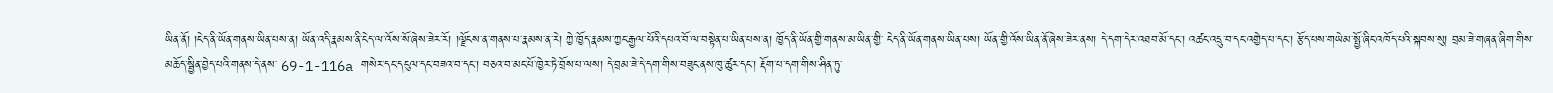ཡིན་ནོ། །ངེད་ནི་ཡོན་གནས་ཡིན་པས་ན། ཡོན་འདི་རྣམས་ནི་ངེད་ལ་འོས་སོ་ཞེས་ཟེར་རོ། །ལྗོངས་ན་གནས་པ་རྣམས་ན་རེ། ཀྱེ་ཁྱོད་རྣམས་ཀྱང་རྒྱལ་པོའི་དཔའ་བོ་ལ་བསྟེན་པ་ཡིན་པས་ན། ཁྱོད་ནི་ཡོན་གྱི་གནས་མ་ཡིན་གྱི་ ངེད་ནི་ཡོན་གནས་ཡིན་པས། ཡོན་གྱི་འོས་ཡིན་ནོ་ཞེས་ཟེར་ནས། དེ་དག་དེར་འཐབ་མོ་དང་། འཚང་འདྲུ་བ་དང་འགྱེད་པ་དང་། རྩོད་པས་གཡེམ་སྤྱོ་ཞིང་འཁོད་པའི་སྐབས་སུ། བྲམ་ཟེ་གཞན་ཞིག་གིས་མཆོད་སྦྱིན་བྱེད་པའི་གནས་དེ་ནས་ 69-1-116a གསེར་དང་དངུལ་དང་བཟའ་བ་དང་། བཅའ་བ་མང་པོ་ཁྱེར་ཏེ་བྲོས་པ་ལས། དེ་བྲམ་ཟེ་དེ་དག་གིས་བཟུང་ནས་ཁུ་ཚུར་དང་། རྡོག་པ་དག་གིས་ཤིན་ཏུ་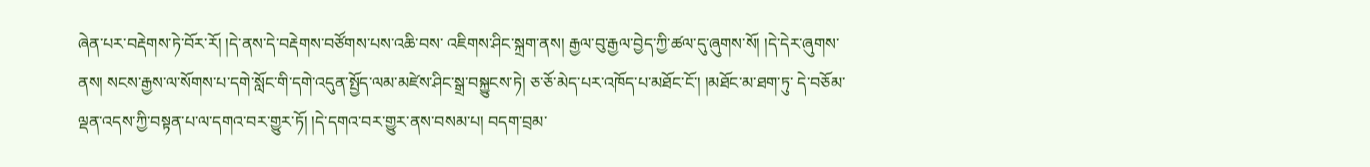ཞེན་པར་བརྡེགས་ཏེ་བོར་རོ། །དེ་ནས་དེ་བརྡེགས་བཙོགས་པས་འཆི་བས་ འཇིགས་ཤིང་སྐྲག་ནས། རྒྱལ་བུ་རྒྱལ་བྱེད་ཀྱི་ཚལ་དུ་ཞུགས་སོ། །དེ་དེར་ཞུགས་ནས། སངས་རྒྱས་ལ་སོགས་པ་དགེ་སློང་གི་དགེ་འདུན་སྤྱོད་ལམ་མཛེས་ཤིང་སྒྲ་བསྐྱུངས་ཏེ། ཅ་ཅོ་མེད་པར་འཁོད་པ་མཐོང་ངོ་། །མཐོང་མ་ཐག་ཏུ་ དེ་བཅོམ་ལྡན་འདས་ཀྱི་བསྟན་པ་ལ་དགའ་བར་གྱུར་ཏོ། །དེ་དགའ་བར་གྱུར་ནས་བསམ་པ། བདག་བྲམ་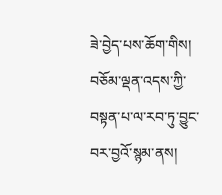ཟེ་བྱེད་པས་ཆོག་གིས། བཅོམ་ལྡན་འདས་ཀྱི་བསྟན་པ་ལ་རབ་ཏུ་བྱུང་བར་བྱའོ་སྙམ་ནས།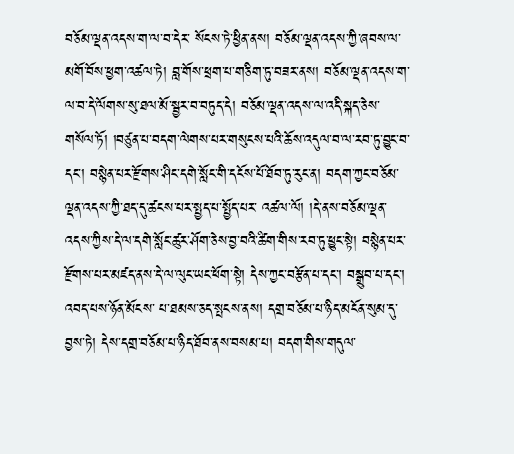བཅོམ་ལྡན་འདས་ག་ལ་བ་དེར་ སོངས་ཏེ་ཕྱིན་ནས། བཅོམ་ལྡན་འདས་ཀྱི་ཞབས་ལ་མགོ་བོས་ཕྱག་འཚལ་ཏེ། བླ་གོས་ཕྲག་པ་གཅིག་ཏུ་བཟར་ནས། བཅོམ་ལྡན་འདས་ག་ལ་བ་དེ་ལོགས་སུ་ཐལ་མོ་སྦྱར་བ་བཏུད་དེ། བཅོམ་ལྡན་འདས་ལ་འདི་སྐད་ཅེས་ གསོལ་ཏོ། །བཙུན་པ་བདག་ལེགས་པར་གསུངས་པའི་ཆོས་འདུལ་བ་ལ་རབ་ཏུ་བྱུང་བ་དང་། བསྙེན་པར་རྫོགས་ཤིང་དགེ་སློང་གི་དངོས་པོ་ཐོབ་ཏུ་རུང་ན། བདག་ཀྱང་བཅོམ་ལྡན་འདས་ཀྱི་ཐད་དུ་ཚངས་པར་སྤྱད་པ་སྤྱོད་པར་ འཚལ་ལོ། །དེ་ནས་བཅོམ་ལྡན་འདས་ཀྱིས་དེ་ལ་དགེ་སློང་ཚུར་ཤོག་ཅེས་བྱ་བའི་ཚིག་གིས་རབ་ཏུ་ཕྱུང་སྟེ། བསྙེན་པར་རྫོགས་པར་མཛད་ནས་དེ་ལ་ལུང་ཡང་ཕོག་སྟེ། དེས་ཀྱང་བརྩོན་པ་དང་། བསྒྲུབ་པ་དང་། འབད་པས་ཉོན་མོངས་ པ་ཐམས་ཅད་སྤངས་ནས། དགྲ་བཅོམ་པ་ཉིད་མངོན་སུམ་དུ་བྱས་ཏེ། དེས་དགྲ་བཅོམ་པ་ཉིད་ཐོབ་ནས་བསམ་པ། བདག་གིས་གདུལ་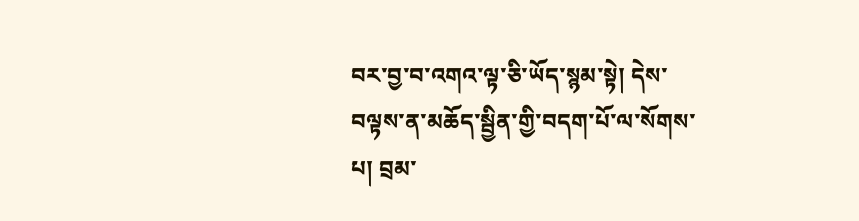བར་བྱ་བ་འགའ་ལྟ་ཅི་ཡོད་སྙམ་སྟེ། དེས་བལྟས་ན་མཆོད་སྦྱིན་གྱི་བདག་པོ་ལ་སོགས་ པ། བྲམ་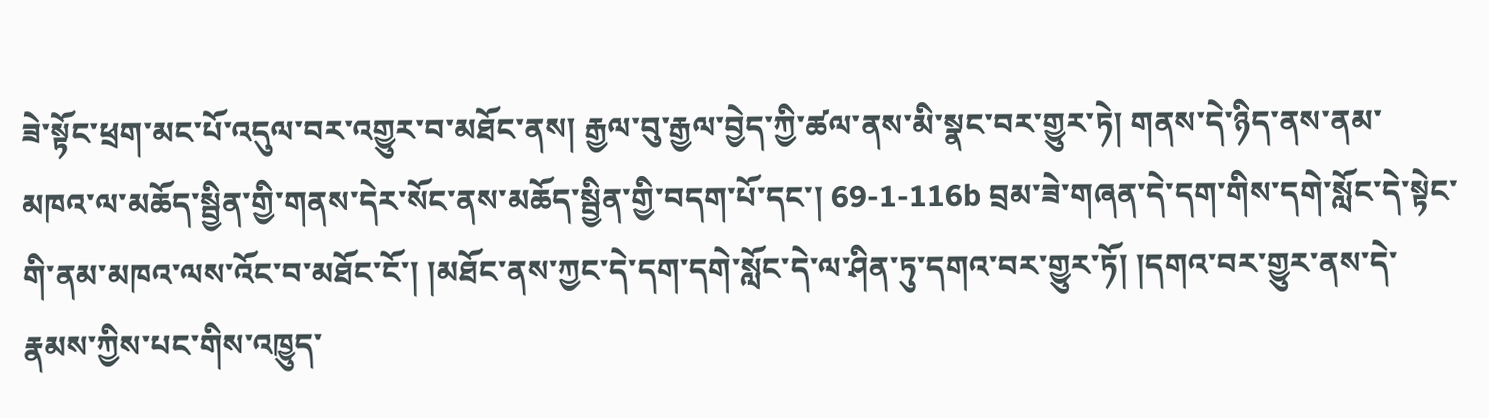ཟེ་སྟོང་ཕྲག་མང་པོ་འདུལ་བར་འགྱུར་བ་མཐོང་ནས། རྒྱལ་བུ་རྒྱལ་བྱེད་ཀྱི་ཚལ་ནས་མི་སྣང་བར་གྱུར་ཏེ། གནས་དེ་ཉིད་ནས་ནམ་མཁའ་ལ་མཆོད་སྦྱིན་གྱི་གནས་དེར་སོང་ནས་མཆོད་སྦྱིན་གྱི་བདག་པོ་དང་། 69-1-116b བྲམ་ཟེ་གཞན་དེ་དག་གིས་དགེ་སློང་དེ་སྟེང་གི་ནམ་མཁའ་ལས་འོང་བ་མཐོང་ངོ་། །མཐོང་ནས་ཀྱང་དེ་དག་དགེ་སློང་དེ་ལ་ཤིན་ཏུ་དགའ་བར་གྱུར་ཏོ། །དགའ་བར་གྱུར་ནས་དེ་རྣམས་ཀྱིས་པང་གིས་འཁྱུད་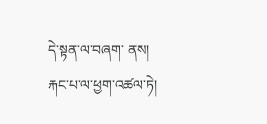དེ་སྟན་ལ་བཞག་ ནས། རྐང་པ་ལ་ཕྱག་འཚལ་ཏེ།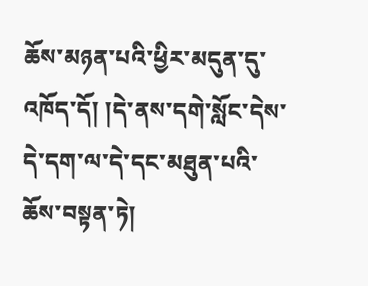ཆོས་མཉན་པའི་ཕྱིར་མདུན་དུ་འཁོད་དོ། །དེ་ནས་དགེ་སློང་དེས་དེ་དག་ལ་དེ་དང་མཐུན་པའི་ཆོས་བསྟན་ཏེ།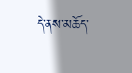དེ་ནས་མཆོད་